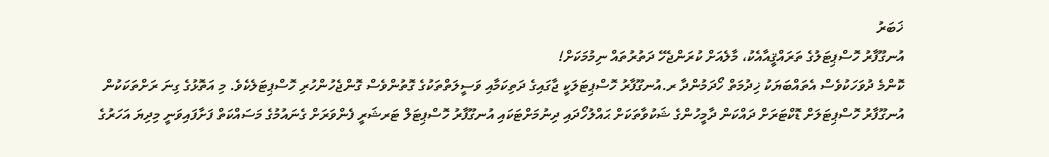ޚަބަރު
އުނގޫފާރު ހޮސްޕިޓަލުގެ ތަރައްޤީއާއެކު، މާލެއަށް ކުރަންޖެހޭ ދަތުރުތައް ނިމުމަކަށް!
ކޮންމެ ދުވަހަކުވެސް އެތައްބަޔަކު ޚިދުމަތް ހޯދަމުންދާ ރ.އުނގޫފާރު ހޮސްޕިޓަލަކީ ޖާގައިގެ ދަތިކަމާއި ވަސީލަތްތަކުގެ ގޮތުންވެސް ގޮންޖެހުންހުރި ހޮސްޕިޓަލެކެވެ. މި އަތޮޅުގެ ގިނަ ރަށްތަކަކުން އުނގޫފާރު ހޮސްޕިޓަލަށް ޑޮކްޓަރަށް ދައްކަން ދާމީހުންގެ ޝަކުވާތަކަށް ޙައްލުހޯދައި ދިނުމަށްޓަކައި އުނގޫފާރު ހޮސްޕިޓަލް ޓަރޝަރީ ފެންވަރަށް ގެނައުމުގެ މަސައްކަތް ފަށާފައިވަނީ މިދިޔަ އަހަރުގެ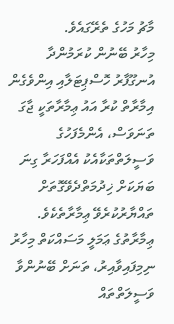މާޗު މަހުގެ ތެރޭގައެވެ.
މިހާރު ބޭނުން ކުރަމުންދާ އުނގޫފާރު ހޮސްޕިޓަލާއި އިންވެގެން އިމާރާތް ކުރާ އައު ޢިމާރާތަކީ ޖާގަ ތަނަވަސް، އެންމެފަހުގެ ވަސީލަތްތަކާއެކު އެއްފަހަރާ ގިނަ ބަޔަކަށް ޚިދުމަތްދެވޭގޮތަށް ތައްޔާރުކުރެވޭ ޢިމާރާތެކެވެ. ޢިމާރާތުގެ ޢަމަލީ މަސައްކަތް މިހާރު ނިމިފައިވާއިރު، ތަނަށް ބޭނުންވާ ވަސީލަތްތައް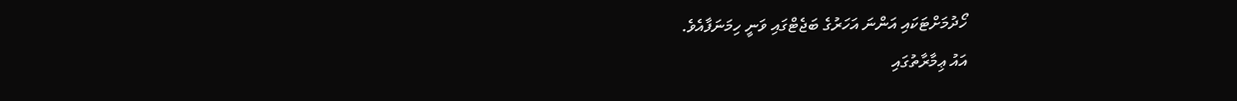ހޯދުމަށްޓަކައި އަންނަ އަހަރުގެ ބަޖެޓްގައި ވަނީ ހިމަނަފާއެވެ.
އައު ޢިމާރާތުގައި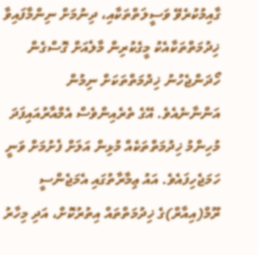ގާއިމުކުރެވޭ ވަސީލަތްތަކާއި، ދިނުމަށް ނިންމާފައިވާ ޚިދުމަތްތަކާއެކު މީގެކުރިން މާލެއަށް ގޮސްގެން ހޯދަންޖެހުނު ޚިދުމަތްތަކަށް ނިމުން އަންނާނެއެވެ. އޭގެ ތެރެއިންވެސް އެމްއާރުއައިފަދަ މުހިންމު ޚިދުމަތްތަކެއް މުޅިން އަލަށް ފެށުމަށް ވަނީ ހަމަޖެހިފައެވެ. އައު ޢިމާރާތުގައި އެމަޖެންސީ ރޫމް(އިއާރް)ގެ ޚިދުމަތްތައް އިތުރުކޮށް، އަދި މިހާރު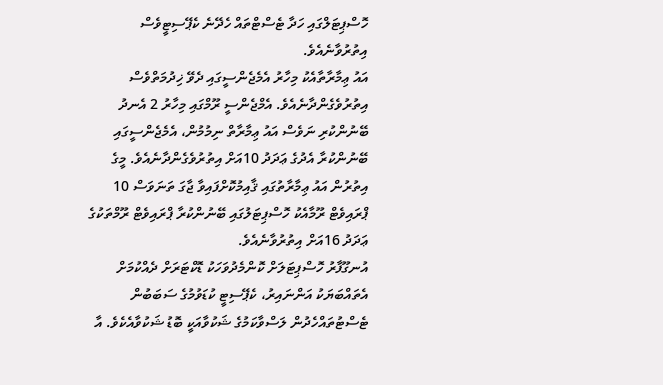ހޮސްޕިޓަލްގައި ހަދާ ޓެސްޓްތައް ހެދޭނެ ކެޕޭސިޓީވެސް އިތުރުވާނެއެވެ.
އައު ޢިމާރާތާއެކު މިހާރު އެމެޖެންސީގައި ދެވޭ ޚިދުމަތްވެސް އިތުރުވެގެންދާނެއެވެ. އެމްޖެންސީ ރޫމްގައި މިހާރު 2 އެނދު ބޭނުންކުރި ނަވެސް އައު ޢިމާރާތް ނިމުމުން، އެމެޖެންސީގައި ބޭނުންކުރާ އެދުގެ ޢަދަދު 10އަށް އިތުރުވެގެންދާނެއެވެ. މީގެ އިތުރުން އައު ޢިމާރާތުގައި ޤާއިމުކޮށްފައިވާ ޖާގަ ތަނަވަސް 10 ޕްރައިވެޓް ރޫމާއެކު ހޮސްޕިޓަލުގައި ބޭނުންކުރާ ޕްރައިވެޓް ރޫމްތަކުގެ ޢަދަދު 16އަށް އިތުރުވާނެއެވެ.
އުނގޫފާރު ހޮސްޕިޓަލަށް ކޮންމެދުވަހަކު ޑޮކްޓަރަށް ދެއްކުމަށް އެތައްބަޔަކު އަންނައިރު، ކެޕޭސިޓީ ކުޑަވުމުގެ ސަބަބުން ޓެސްޓުތައްހެދުން ލަސްވާކަމުގެ ޝަކުވާއަކީ ބޮޑު ޝަކުވާއެކެވެ. އާ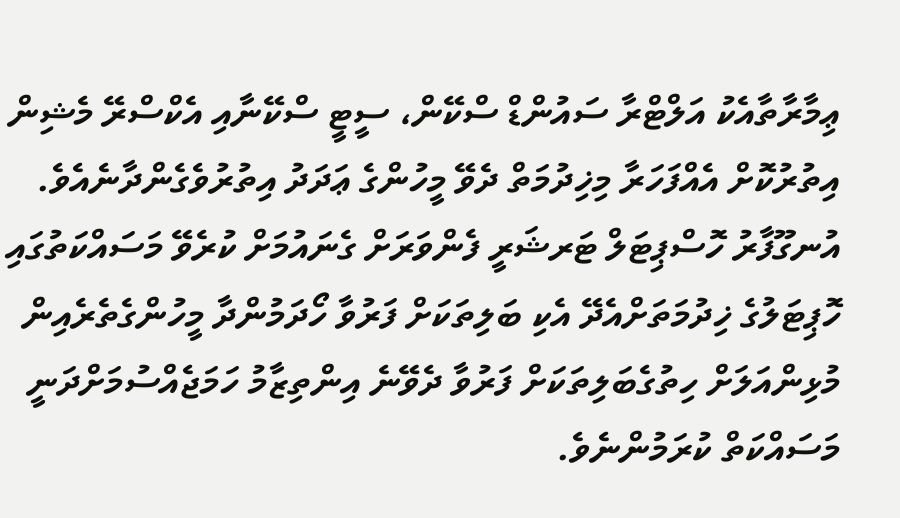ޢިމާރާތާއެކު އަލްޓްރާ ސައުންޑް ސްކޭން، ސީޓީ ސްކޭނާއި އެކްސްރޭ މެޝިން އިތުރުކޮށް އެއްފަހަރާ މިޚިދުމަތް ދެވޭ މީހުންގެ ޢަދަދު އިތުރުވެގެންދާނެއެވެ.
އުނގޫފާރު ހޮސްޕިޓަލް ޓަރޝަރީ ފެންވަރަށް ގެނައުމަށް ކުރެވޭ މަސައްކަތުގައި ހޮޕިޓަލުގެ ޚިދުމަތަށްއެދޭ އެކި ބަލިތަކަށް ފަރުވާ ހޯދަމުންދާ މީހުންގެތެރެއިން މުޅިންއަލަށް ހިތުގެބަލިތަކަށް ފަރުވާ ދެވޭނެ އިންތިޒާމު ހަމަޖެއްސުމަށްދަނީ މަސައްކަތް ކުރަމުންނެވެ.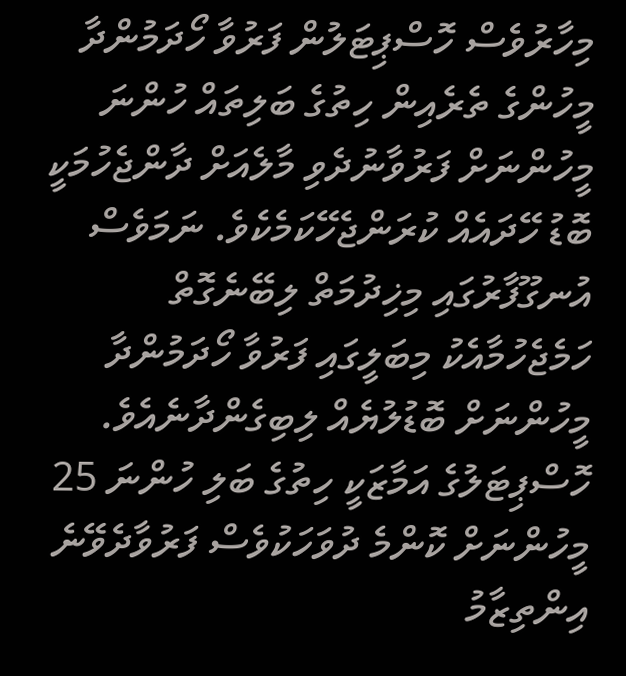މިހާރުވެސް ހޮސްޕިޓަލުން ފަރުވާ ހޯދަމުންދާ މީހުންގެ ތެރެއިން ހިތުގެ ބަލިތައް ހުންނަ މީހުންނަށް ފަރުވާނުދެވި މާލެއަށް ދާންޖެހުމަކީ ބޮޑު ހޭދައެއް ކުރަންޖެހޭކަމެކެވެ. ނަމަވެސް އުނގޫފާރުގައި މިޚިދުމަތް ލިބޭނެގޮތް ހަމެޖެހުމާއެކު މިބަލީގައި ފަރުވާ ހޯދަމުންދާ މީހުންނަށް ބޮޑުލުޔެއް ލިބިގެންދާނެއެވެ. ހޮސްޕިޓަލުގެ އަމާޒަކީ ހިތުގެ ބަލި ހުންނަ 25 މީހުންނަށް ކޮންމެ ދުވަހަކުވެސް ފަރުވާދެވޭނެ އިންތިޒާމު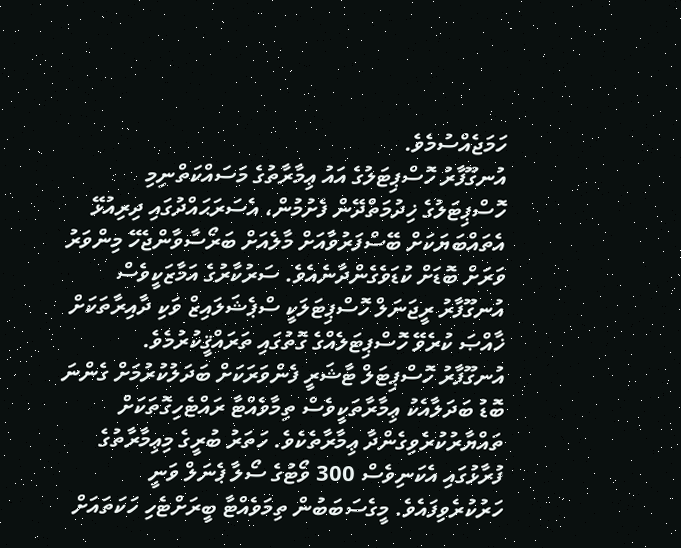ހަމަޖެއްސުމެވެ.
އުނގޫފާރު ހޮސްޕިޓަލުގެ އައު ޢިމާރާތުގެ މަސައްކަތްނިމި ހޮސްޕިޓަލުގެ ޚިދުމަތްދޭން ފެށުމުން، އެސަރަޙައްދުގައި ދިރިއުޅޭ އެތައްބަޔަކަށް ބޭސްފަރުވާއަށް މާލެއަށް ބަރޯސާވާންޖެހޭ މިންވަރު ވަރަށް ބޮޑަށް ކުޑަވެގެންދާނެއެވެ. ސަރުކާރުގެ އަމާޒަކީވެސް އުނގޫފާރު ރީޖަނަލް ހޮސްޕިޓަލަކީ ސްޕެޝަލައިޒް ވަކި ދާއިރާތަކަށް ޚާއްޞަ ކުރެވޭ ހޮސްޕިޓަލެއްގެ ގޮތުގައި ތަރައްޤީކުރުމެވެ.
އުނގޫފާރު ހޮސްޕިޓަލް ޓާޝަރީ ފެންވަރަކަށް ބަދަލުކުރުމަށް ގެންނަ ބޮޑު ބަދަލާއެކު ޢިމާރާތަކީވެސް ތިމާވެއްޓާ ރައްޓެހިގޮތަކަށް ތައްޔާރުކުރެވިގެންދާ ޢިމާރާތެކެވެ. ހަތަރު ބުރީގެ މިޢިމާރާތުގެ ފުރާޅުގައި އެކަނިވެސް 300 ވޯޓުގެ ސޯލާ ޕެނަލް ވަނީ ހަރުކުރެވިފައެވެ. މީގެސަބަބުން ތިމަވެއްޓާ ބީރަށްޓެހި ހަކަތައަށް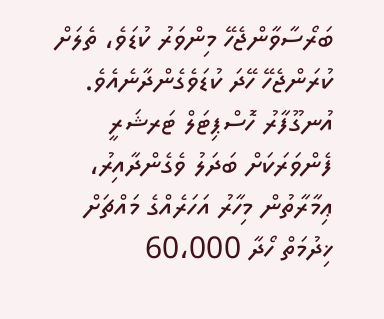ބަރޯސާވާންޖެހޭ މިންވަރު ކުޑަވެ، ތެލަށް ކުރަންޖެހޭ ހޭދަ ކުޑަވެގެންދާނެއެވެ.
އުނގޫފާރު ހޮސްޕިޓަލް ޓަރޝަރީ ފެންވަރަކަށް ބަދަލު ވެގެންދާއިރު، ޢިމާރާތުން މިހާރު އަހަރެއްގެ މައްޗަށް ޚިދުމަތް ހޯދާ 60،000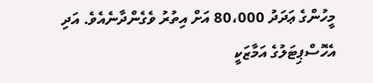މީހުންގެ ޢަދަދު 80،000 އަށް އިތުރު ވެގެންދާނެއެވެ. އަދި އެހޮސްޕިޓަލުގެ އަމާޒަކީ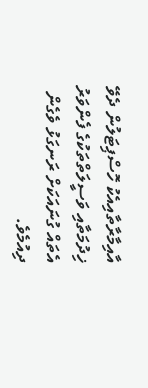އާއިމާރާތާއިއެކު ހޮސްޕިޓަލުން ދެވޭ ޚިދުމަތާއި ވަސީލަތްތަކުގެ ފެންވަރު އެތައް ގުނައަކަށް ރަނގަޅު ވެގެން ދިއުމެވެ.